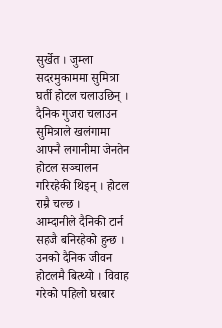सुर्खेत । जुम्ला सदरमुकाममा सुमित्रा घर्ती होटल चलाउछिन् । दैनिक गुजरा चलाउन सुमित्राले खलंगामा आफ्नै लगानीमा जेनतेन होटल सञ्चालन गरिरहेकी थिइन् । होटल राम्रै चल्छ ।
आम्दानीले दैनिकी टार्न सहजै बनिरहेको हुन्छ । उनको दैनिक जीवन होटलमै बित्थ्यो । विवाह गरेको पहिलो घरबार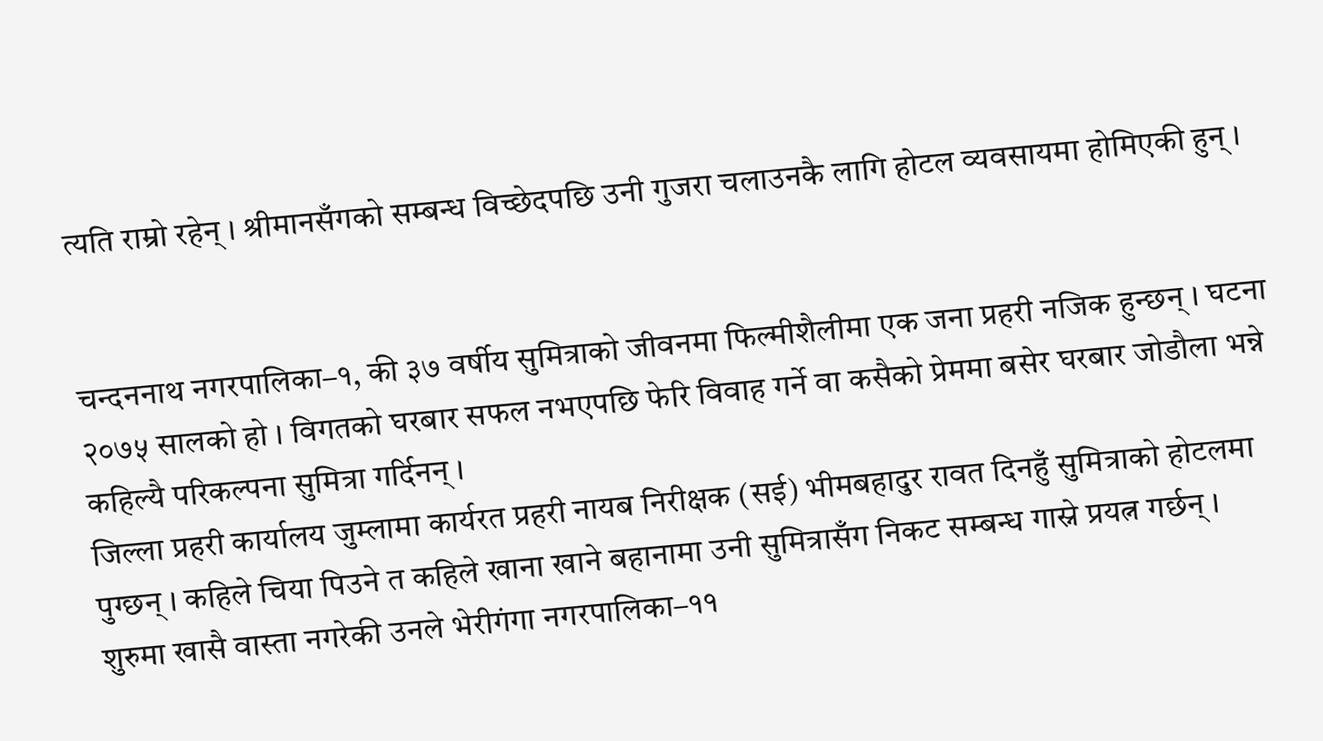त्यति राम्रो रहेन् । श्रीमानसँगको सम्बन्ध विच्छेदपछि उनी गुजरा चलाउनकै लागि होटल व्यवसायमा होमिएकी हुन् ।


चन्दननाथ नगरपालिका–१, की ३७ वर्षीय सुमित्राको जीवनमा फिल्मीशैलीमा एक जना प्रहरी नजिक हुन्छन् । घटना २०७५ सालको हो । विगतको घरबार सफल नभएपछि फेरि विवाह गर्ने वा कसैको प्रेममा बसेर घरबार जोडौला भन्ने कहिल्यै परिकल्पना सुमित्रा गर्दिनन् ।
जिल्ला प्रहरी कार्यालय जुम्लामा कार्यरत प्रहरी नायब निरीक्षक (सई) भीमबहादुर रावत दिनहुँ सुमित्राको होटलमा पुग्छन् । कहिले चिया पिउने त कहिले खाना खाने बहानामा उनी सुमित्रासँग निकट सम्बन्ध गास्ने प्रयत्न गर्छन् ।
शुरुमा खासै वास्ता नगरेकी उनले भेरीगंगा नगरपालिका–११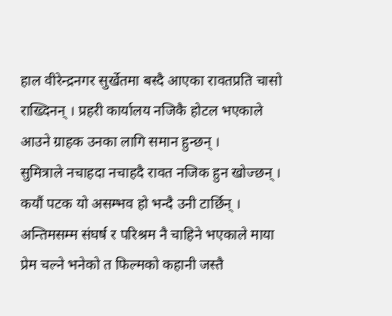हाल वीरेन्द्रनगर सुर्खेतमा बस्दै आएका रावतप्रति चासो राख्दिनन् । प्रहरी कार्यालय नजिकै होटल भएकाले आउने ग्राहक उनका लागि समान हुन्छन् ।
सुमित्राले नचाहदा नचाहदै रावत नजिक हुन खोज्छन् । कयौं पटक यो असम्भव हो भन्दै उनी टार्छिन् । अन्तिमसम्म संघर्ष र परिश्रम नै चाहिने भएकाले माया प्रेम चल्ने भनेको त फिल्मको कहानी जस्तै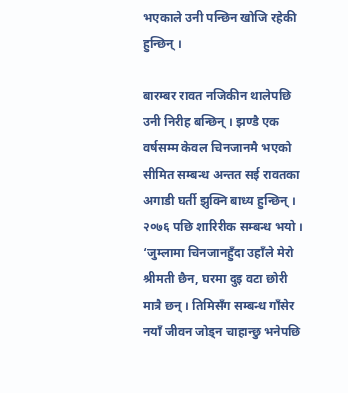भएकाले उनी पन्छिन खोजि रहेकी हुन्छिन् ।

बारम्बर रावत नजिकीन थालेपछि उनी निरीह बन्छिन् । झण्डै एक वर्षसम्म केवल चिनजानमै भएको सीमित सम्बन्ध अन्तत सई रावतका अगाडी घर्ती झुक्नि बाध्य हुन्छिन् । २०७६ पछि शारिरीक सम्बन्ध भयो ।
‘जुम्लामा चिनजानहुँदा उहाँले मेरो श्रीमती छैन, घरमा दुइ वटा छोरी मात्रै छन् । तिमिसँग सम्बन्ध गाँसेर नयाँ जीवन जोड्न चाहान्छु भनेपछि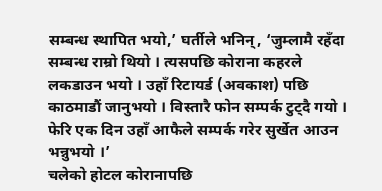सम्बन्ध स्थापित भयो,’ घर्तीले भनिन्, ‘जुम्लामै रहँदा सम्बन्ध राम्रो थियो । त्यसपछि कोराना कहरले लकडाउन भयो । उहाँ रिटायर्ड (अवकाश) पछि काठमाडौं जानुभयो । विस्तारै फोन सम्पर्क टुट्दै गयो । फेरि एक दिन उहाँ आफैले सम्पर्क गरेर सुर्खेत आउन भन्नुभयो ।’
चलेको होटल कोरानापछि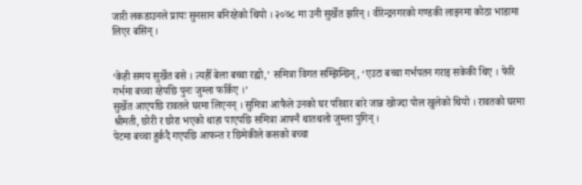जारी लकडाउनले प्रायः सुनसान बनिरहेको थियो । २०७८ मा उनी सुर्खेत झरिन् । वीरेन्द्रनगरको गण्डकी लाइनमा कोठा भाडामा लिएर बसिन् ।


‘केही समय सुर्खेत बसे । त्यहीँ बेला बच्चा रह्यो,’ समित्रा विगत सम्झिन्छिन्, ‘एउटा बच्चा गर्भपतन गराइ सकेकी थिए । फेरि गर्भमा बच्चा रहेपछि पुनः जुम्ला फर्किए ।’
सुर्खेत आएपछि रावतले घरमा लिएनन् । सुमित्रा आफैले उनको घर परिवार बारे जान्न खोज्दा पोल खुलेको थियो । रावतको घरमा श्रीमती, छोरी र छोरा भएको थाहा पाएपछि समित्रा आफ्नै थातथलो जुम्ला पुगिन् ।
पेटमा बच्चा हुर्कदै गएपछि आफन्त र छिमेकीले कसको बच्चा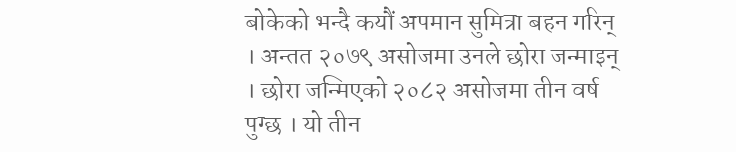बोकेको भन्दै कयौं अपमान सुमित्रा बहन गरिन् । अन्तत २०७९ असोजमा उनले छोरा जन्माइन् । छोरा जन्मिएको २०८२ असोजमा तीन वर्ष पुग्छ । यो तीन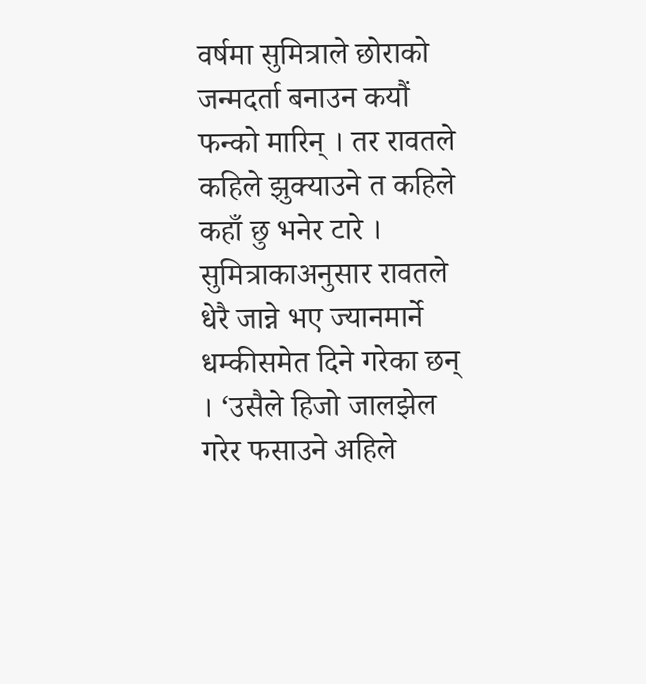वर्षमा सुमित्राले छोराको जन्मदर्ता बनाउन कयौं फन्को मारिन् । तर रावतले कहिले झुक्याउने त कहिले कहाँ छु भनेर टारे ।
सुमित्राकाअनुसार रावतले धेरै जान्ने भए ज्यानमार्ने धम्कीसमेत दिने गरेका छन् । ‘उसैले हिजो जालझेल गरेर फसाउने अहिले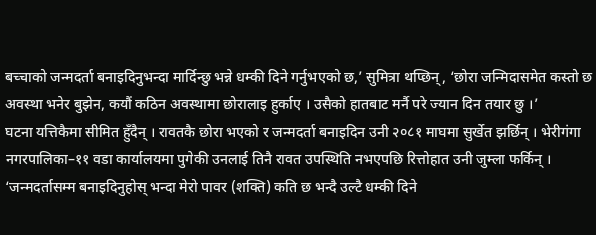बच्चाको जन्मदर्ता बनाइदिनुभन्दा मार्दिन्छु भन्ने धम्की दिने गर्नुभएको छ,’ सुमित्रा थप्छिन्, ‘छोरा जन्मिदासमेत कस्तो छ अवस्था भनेर बुझेन, कयौं कठिन अवस्थामा छोरालाइ हुर्काए । उसैको हातबाट मर्नै परे ज्यान दिन तयार छु ।’
घटना यत्तिकैमा सीमित हुँदैन् । रावतकै छोरा भएको र जन्मदर्ता बनाइदिन उनी २०८१ माघमा सुर्खेत झर्छिन् । भेरीगंगा नगरपालिका–११ वडा कार्यालयमा पुगेकी उनलाई तिनै रावत उपस्थिति नभएपछि रित्तोहात उनी जुम्ला फर्किन् ।
‘जन्मदर्तासम्म बनाइदिनुहोस् भन्दा मेरो पावर (शक्ति) कति छ भन्दै उल्टै धम्की दिने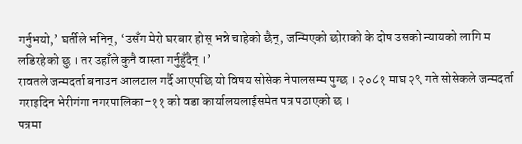गर्नुभयो,’ घर्तीले भनिन्, ‘उसँग मेरो घरबार होस् भन्ने चाहेको छैन्, जन्मिएको छोराको के दोष उसको न्यायको लागि म लडिरहेको छु । तर उहाँले कुनै वास्ता गर्नुहुँदैन् ।’
रावतले जन्मदर्ता बनाउन आलटाल गर्दै आएपछि यो विषय सोसेक नेपालसम्म पुग्छ । २०८१ माघ २९ गते सोसेकले जन्मदर्ता गराइदिन भेरीगंगा नगरपालिका–११ को वडा कार्यालयलाईसमेत पत्र पठाएको छ ।
पत्रमा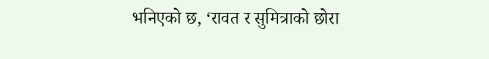भनिएको छ, ‘रावत र सुमित्राको छोरा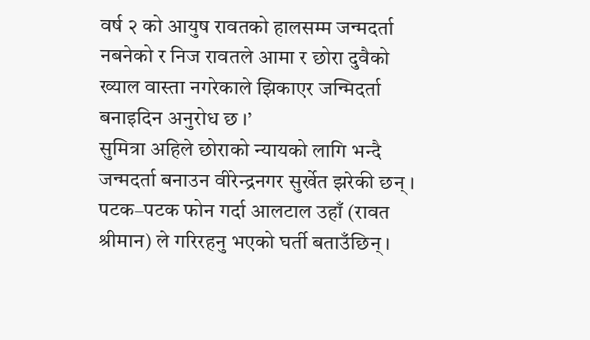वर्ष २ को आयुष रावतको हालसम्म जन्मदर्ता नबनेको र निज रावतले आमा र छोरा दुवैको ख्याल वास्ता नगरेकाले झिकाएर जन्मिदर्ता बनाइदिन अनुरोध छ ।’
सुमित्रा अहिले छोराको न्यायको लागि भन्दै जन्मदर्ता बनाउन वीरेन्द्रनगर सुर्खेत झरेकी छन् । पटक–पटक फोन गर्दा आलटाल उहाँ (रावत श्रीमान) ले गरिरहनु भएको घर्ती बताउँछिन् ।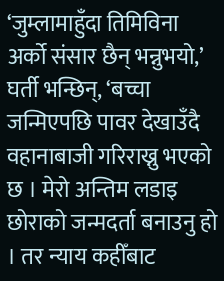‘जुम्लामाहुँदा तिमिविना अर्को संसार छैन् भन्नुभयो,’ घर्ती भन्छिन्, ‘बच्चा जन्मिएपछि पावर देखाउँदै वहानाबाजी गरिराख्नु भएको छ । मेरो अन्तिम लडाइ छोराको जन्मदर्ता बनाउनु हो । तर न्याय कहीँबाट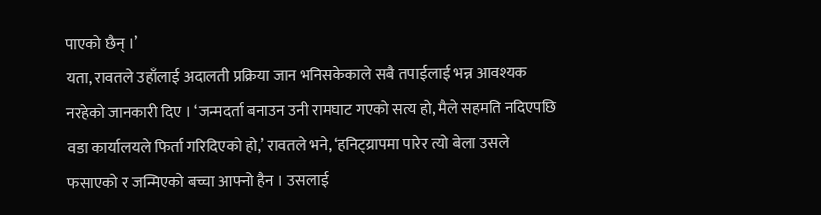पाएको छैन् ।’
यता, रावतले उहाँलाई अदालती प्रक्रिया जान भनिसकेकाले सबै तपाईलाई भन्न आवश्यक नरहेको जानकारी दिए । ‘जन्मदर्ता बनाउन उनी रामघाट गएको सत्य हो, मैले सहमति नदिएपछि वडा कार्यालयले फिर्ता गरिदिएको हो,’ रावतले भने, ‘हनिट्य्रापमा पारेर त्यो बेला उसले फसाएको र जन्मिएको बच्चा आफ्नो हैन । उसलाई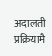अदालती प्रक्रियामै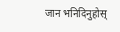जान भनिदिनुहोस्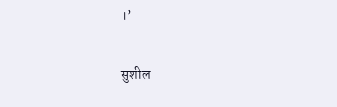।’

सुशील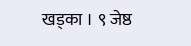खड्का । ९ जेष्ठ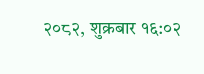२०८२, शुक्रबार १६:०२